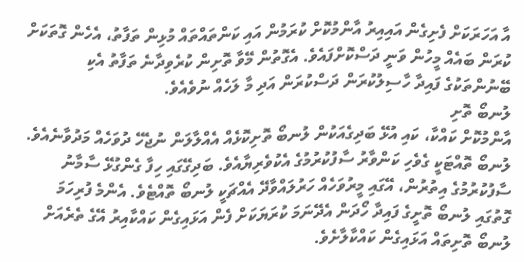އާ އަހަރަކަށް ފެށިގެން އައިއިރު އާންމުކޮށް ކުރަމުން އައި ކަންތައްތައް މުޅިން ތަފާތު، އެހެން ގޮތަކަށް ކުރަން ބައެއް މީހުން ވަނީ ދަސްކޮށްފައެވެ. އެގޮތުން މޭވާ ތޮށިން ކުރެވިދާނެ ތަފާތު އެކި ބޭނުންތަކުގެ ފައިދާ ހާސިލުކުރަން ދަސްކުރަން އަދި މާ ލަހެއް ނުވެއެވެ.
ލުނބޯ ތޮށި
އާންމުކޮށް ކައްކާ، ކައި އުޅޭ ބަދިގެއަކުން ލުނބޯ ތޮށިކޮޅެއް އެއްލާލަން ނުޖެހޭ ދުވަހެއް މަދުވާނެއެވެ. ލުނބޯ ތޮއްޓަކީ ގެވެހި ކަންވާރު ސާފުކުރުމުގެ އެކުވެރިޔާއެވެ. ބަދިގޭގައި ހިފާ ގެންގުޅޭ ސާމާނު ސާފުކުރުމުގެ އިތުރުން، އޭގައި މީރުވަހެއް ހަރުލައްވާދޭ އެއްޗަކީ ލުނބޯ ތޮއްޓެވެ. އެންމެ ފުރިހަމަ ގޮތުގައި ލުނބޯ ތޮށީގެ ފައިދާ ހޯދަން އެދޭނަމަ ކުރަޔަކަށް ފެން އަޅައިގެން ކައްކާއިރު އޭގެ ތެރެއަށް ލުނބޯ ތޮށިތައް އަޅައިގެން ކައްކާލާށެވެ.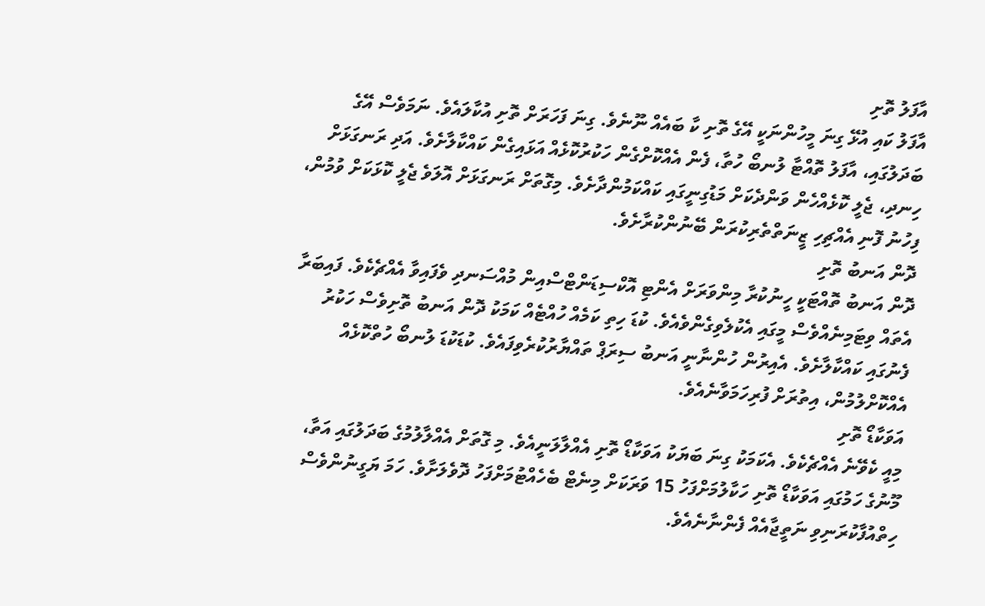އާފަލު ތޮށި
އާފަލު ކައި އުޅޭ ގިނަ މީހުންނަކީ އޭގެ ތޮށި ކާ ބައެއް ނޫނެވެ. ގިނަ ފަހަރަށް ތޮށި އުކާލައެވެ. ނަމަވެސް އޭގެ ބަދަލުގައި، އާފަލު ތޮއްޓާ ލުނބޯ ހުތާ، ފެން އެއްކޮށްގެން ހަކުރުކޮޅެއް އަޅައިގެން ކައްކާލާށެވެ. އަދި ރަނގަޅަށް ހިނދި، ޖެލީ ކޮޅެއްހެން ވަންދެކަށް މަޑުގިނީގައި ކައްކަމުންދާށެވެ. މިގޮތަށް ރަނގަޅަށް އޮލަވެ ޖެލީ ކޮޅަކަށް ވުމުން، ފިހުނު ފޮނި އެއްޗިހި ޒީނަތްތެރިކުރަން ބޭނުންކުރާށެވެ.
ދޮން އަނބު ތޮށި
ދޮން އަނބު ތޮއްޓަކީ ހީނުކުރާ މިންވަރަށް އެންޓި އޮކްސިޑަންޓްސްއިން މުއްސަނދި ވެފައިވާ އެއްޗެކެވެ. ފައިބަރާ އެތައް ވިޓަމިނެއްވެސް މީގައި އެކުލެވިގެންވެއެވެ. ކުޑަ ހިތި ކަމެއް ހުއްޓެއް ކަމަކު ދޮން އަނބު ތޮށިވެސް ހަކުރު ފެނުގައި ކައްކާލާށެވެ. އެއިރުން ހުންނާނީ އަނބު ސިރަޕް ތައްޔާރުކުރެވިފައެވެ. ކުޑަކުޑަ ލުނބޯ ހުތްކޮޅެއް އެއްކޮށްލުމުން، އިތުރަށް ފުރިހަމަވާނެއެވެ.
އަވަކާޑޯ ތޮށި
މިއީ ކެވޭނެ އެއްޗެކެވެ. އެކަމަކު ގިނަ ބަޔަކު އަވަކާޑޯ ތޮށި އެއްލާލަނީއެވެ. މި ގޮތަށް އެއްލާލުމުގެ ބަދަލުގައި އަތާ، މޫނުގެ ހަމުގައި އަވަކާޑޯ ތޮށި ހަކާލުމަށްފަހު 15 ވަރަކަށް މިނެޓް ބެހެއްޓުމަށްފަހު ދޮވެލަށާވެ. ހަމަ ޔަގީނުންވެސް ހިތްއުފާކުރަނިވި ނަތީޖާއެއް ފެންނާނެއެވެ.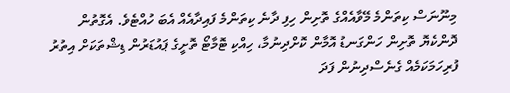މިނޫނަސް ކިތަންމެ މޭވާއެއްގެ ތޮށިން ހިފި ދާނެ ކިތަންމެ ފައިދާއެއް އެބަ ހުއްޓެވެ. އެގޮތުން ދޮންކެޔޮ ތޮށިން ހަންގަނޑު އޮމާން ކޮށްދިނުމާ، ހިއްކި ޓޮމާޓޯ ތޮށީގެ ޕައުޑަރުން ޑިޝްތަކަށް އިތުރު ފުރިހަމަކަމެއް ގެނެސްދިނުން ފަދަ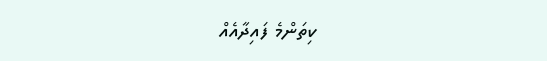ކިތަންމެ ފައިދާއެއް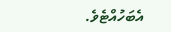އެބަހުއްޓެވެ.